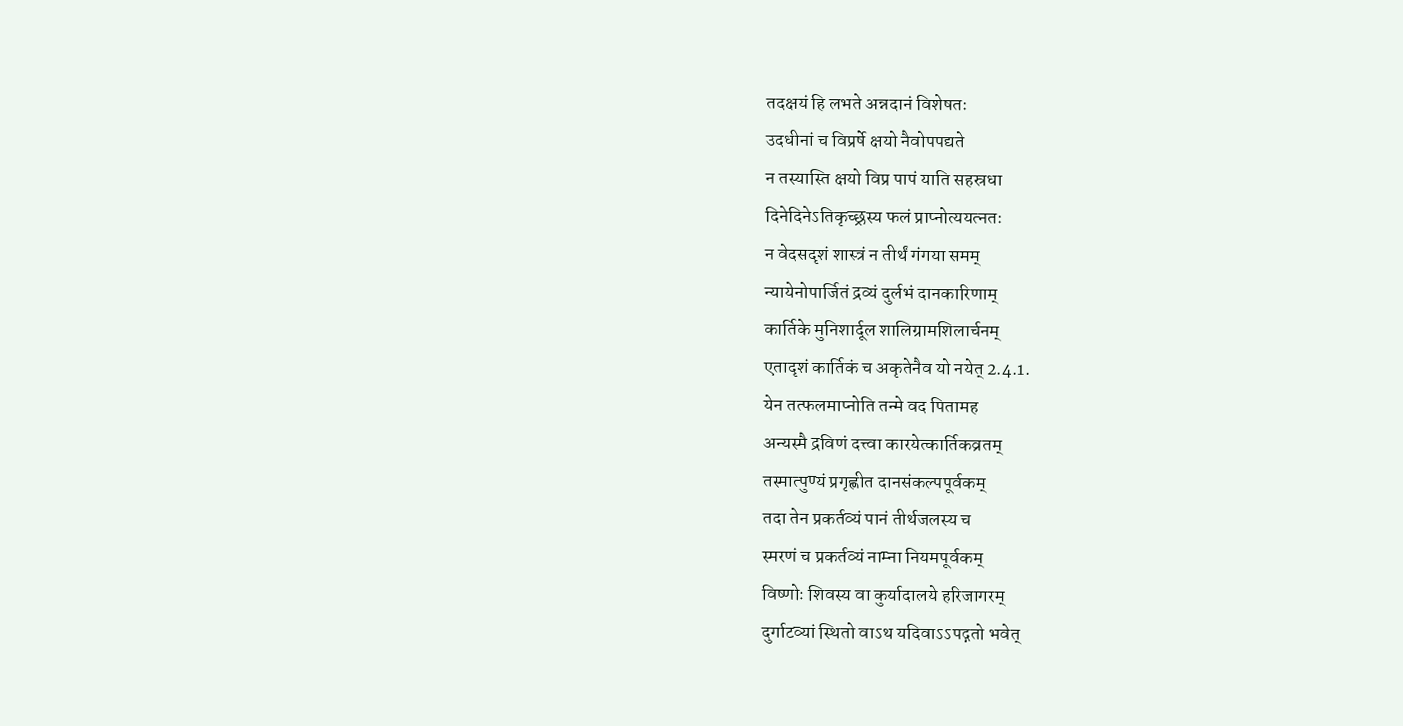तदक्षयं हि लभते अन्नदानं विशेषतः
उदधीनां च विप्रर्षे क्षयो नैवोपपद्यते
न तस्यास्ति क्षयो विप्र पापं याति सहस्रधा
दिनेदिनेऽतिकृच्छ्रस्य फलं प्राप्नोत्ययत्नतः
न वेदसदृशं शास्त्रं न तीर्थं गंगया समम्
न्यायेनोपार्जितं द्रव्यं दुर्लभं दानकारिणाम्
कार्तिके मुनिशार्दूल शालिग्रामशिलार्चनम्
एतादृशं कार्तिकं च अकृतेनैव यो नयेत् 2.4.1.
येन तत्फलमाप्नोति तन्मे वद पितामह
अन्यस्मै द्रविणं दत्त्वा कारयेत्कार्तिकव्रतम्
तस्मात्पुण्यं प्रगृह्णीत दानसंकल्पपूर्वकम्
तदा तेन प्रकर्तव्यं पानं तीर्थजलस्य च
स्मरणं च प्रकर्तव्यं नाम्ना नियमपूर्वकम्
विष्णोः शिवस्य वा कुर्यादालये हरिजागरम्
दुर्गाटव्यां स्थितो वाऽथ यदिवाऽऽपद्गतो भवेत्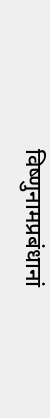विष्णुनामप्रबंधानां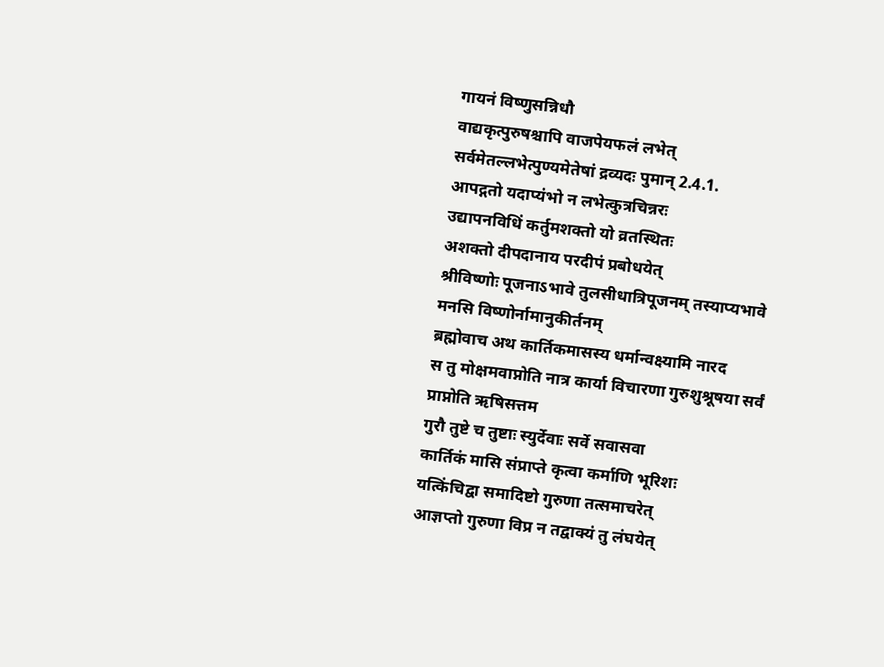गायनं विष्णुसन्निधौ
वाद्यकृत्पुरुषश्चापि वाजपेयफलं लभेत्
सर्वमेतल्लभेत्पुण्यमेतेषां द्रव्यदः पुमान् 2.4.1.
आपद्गतो यदाप्यंभो न लभेत्कुत्रचिन्नरः
उद्यापनविधिं कर्तुमशक्तो यो व्रतस्थितः
अशक्तो दीपदानाय परदीपं प्रबोधयेत्
श्रीविष्णोः पूजनाऽभावे तुलसीधात्रिपूजनम् तस्याप्यभावे मनसि विष्णोर्नामानुकीर्तनम्
ब्रह्मोवाच अथ कार्तिकमासस्य धर्मान्वक्ष्यामि नारद
स तु मोक्षमवाप्नोति नात्र कार्या विचारणा गुरुशुश्रूषया सर्वं प्राप्नोति ऋषिसत्तम
गुरौ तुष्टे च तुष्टाः स्युर्देवाः सर्वे सवासवा
कार्तिकं मासि संप्राप्ते कृत्वा कर्माणि भूरिशः
यत्किंचिद्वा समादिष्टो गुरुणा तत्समाचरेत्
आज्ञप्तो गुरुणा विप्र न तद्वाक्यं तु लंघयेत्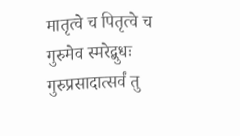मातृत्वे च पितृत्वे च गुरुमेव स्मरेद्बुधः
गुरुप्रसादात्सर्वं तु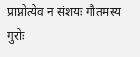प्राप्नोत्येव न संशयः गौतमस्य गुरोः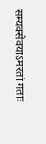सम्यक्सेवयाऽमरतां गताः